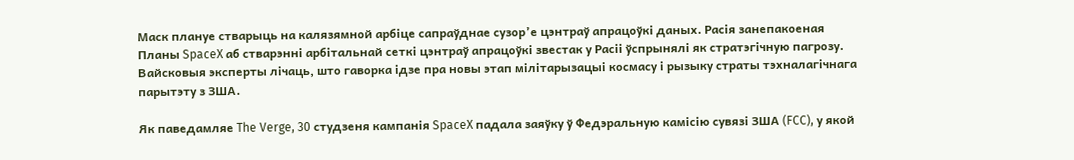Маск плануе стварыць на калязямной арбіце сапраўднае сузор’е цэнтраў апрацоўкі даных. Расія занепакоеная
Планы SpaceX аб стварэнні арбітальнай сеткі цэнтраў апрацоўкі звестак у Расіі ўспрынялі як стратэгічную пагрозу. Вайсковыя эксперты лічаць, што гаворка ідзе пра новы этап мілітарызацыі космасу і рызыку страты тэхналагічнага парытэту з ЗША.

Як паведамляе The Verge, 30 студзеня кампанія SpaceX падала заяўку ў Федэральную камісію сувязі ЗША (FCC), у якой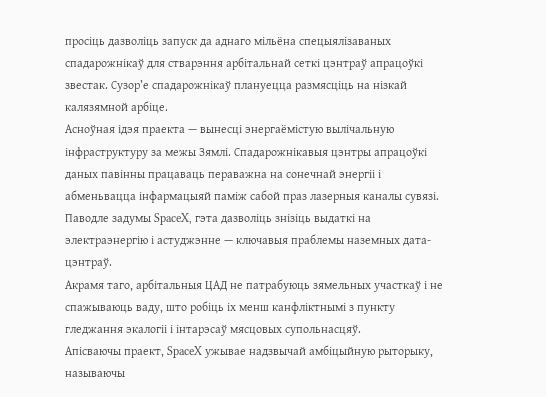просіць дазволіць запуск да аднаго мільёна спецыялізаваных спадарожнікаў для стварэння арбітальнай сеткі цэнтраў апрацоўкі звестак. Сузор’е спадарожнікаў плануецца размясціць на нізкай калязямной арбіце.
Асноўная ідэя праекта — вынесці энергаёмістую вылічальную інфраструктуру за межы Зямлі. Спадарожнікавыя цэнтры апрацоўкі даных павінны працаваць пераважна на сонечнай энергіі і абменьвацца інфармацыяй паміж сабой праз лазерныя каналы сувязі. Паводле задумы SpaceX, гэта дазволіць знізіць выдаткі на электраэнергію і астуджэнне — ключавыя праблемы наземных дата-цэнтраў.
Акрамя таго, арбітальныя ЦАД не патрабуюць зямельных участкаў і не спажываюць ваду, што робіць іх менш канфліктнымі з пункту гледжання экалогіі і інтарэсаў мясцовых супольнасцяў.
Апісваючы праект, SpaceX ужывае надзвычай амбіцыйную рыторыку, называючы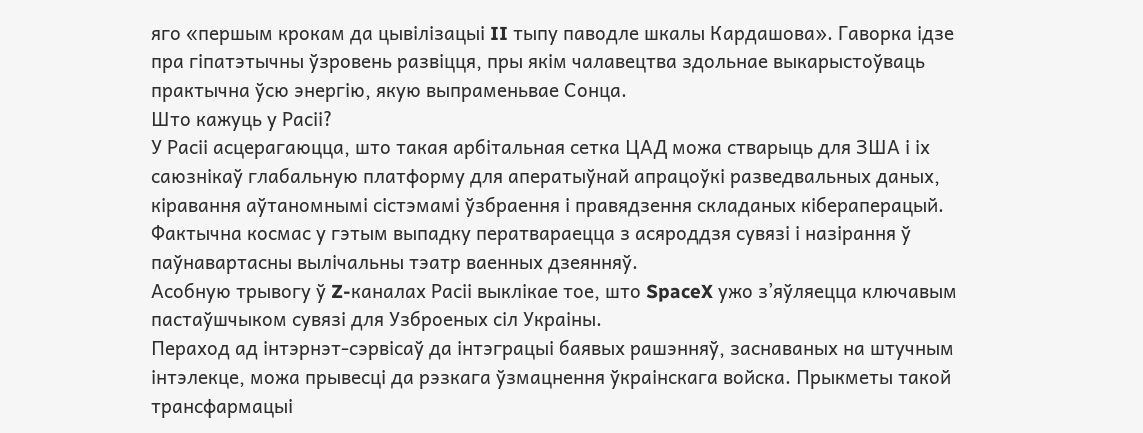яго «першым крокам да цывілізацыі II тыпу паводле шкалы Кардашова». Гаворка ідзе пра гіпатэтычны ўзровень развіцця, пры якім чалавецтва здольнае выкарыстоўваць практычна ўсю энергію, якую выпраменьвае Сонца.
Што кажуць у Расіі?
У Расіі асцерагаюцца, што такая арбітальная сетка ЦАД можа стварыць для ЗША і іх саюзнікаў глабальную платформу для аператыўнай апрацоўкі разведвальных даных, кіравання аўтаномнымі сістэмамі ўзбраення і правядзення складаных кібераперацый.
Фактычна космас у гэтым выпадку ператвараецца з асяроддзя сувязі і назірання ў паўнавартасны вылічальны тэатр ваенных дзеянняў.
Асобную трывогу ў Z-каналах Расіі выклікае тое, што SpaceX ужо з’яўляецца ключавым пастаўшчыком сувязі для Узброеных сіл Украіны.
Пераход ад інтэрнэт-сэрвісаў да інтэграцыі баявых рашэнняў, заснаваных на штучным інтэлекце, можа прывесці да рэзкага ўзмацнення ўкраінскага войска. Прыкметы такой трансфармацыі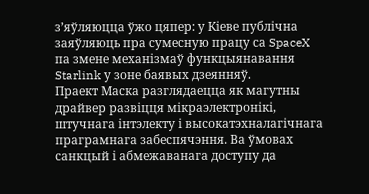з’яўляюцца ўжо цяпер: у Кіеве публічна заяўляюць пра сумесную працу са SpaceX па змене механізмаў функцыянавання Starlink у зоне баявых дзеянняў.
Праект Маска разглядаецца як магутны драйвер развіцця мікраэлектронікі, штучнага інтэлекту і высокатэхналагічнага праграмнага забеспячэння. Ва ўмовах санкцый і абмежаванага доступу да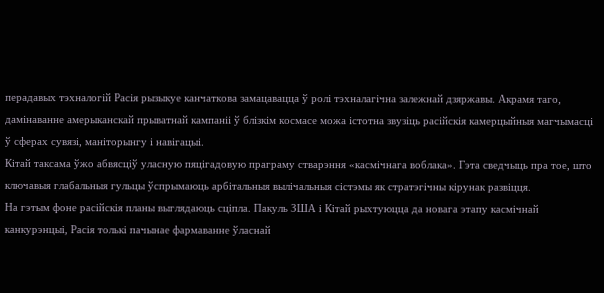перадавых тэхналогій Расія рызыкуе канчаткова замацавацца ў ролі тэхналагічна залежнай дзяржавы. Акрамя таго, дамінаванне амерыканскай прыватнай кампаніі ў блізкім космасе можа істотна звузіць расійскія камерцыйныя магчымасці ў сферах сувязі, маніторынгу і навігацыі.
Кітай таксама ўжо абвясціў уласную пяцігадовую праграму стварэння «касмічнага воблака». Гэта сведчыць пра тое, што ключавыя глабальныя гульцы ўспрымаюць арбітальныя вылічальныя сістэмы як стратэгічны кірунак развіцця.
На гэтым фоне расійскія планы выглядаюць сціпла. Пакуль ЗША і Кітай рыхтуюцца да новага этапу касмічнай канкурэнцыі, Расія толькі пачынае фармаванне ўласнай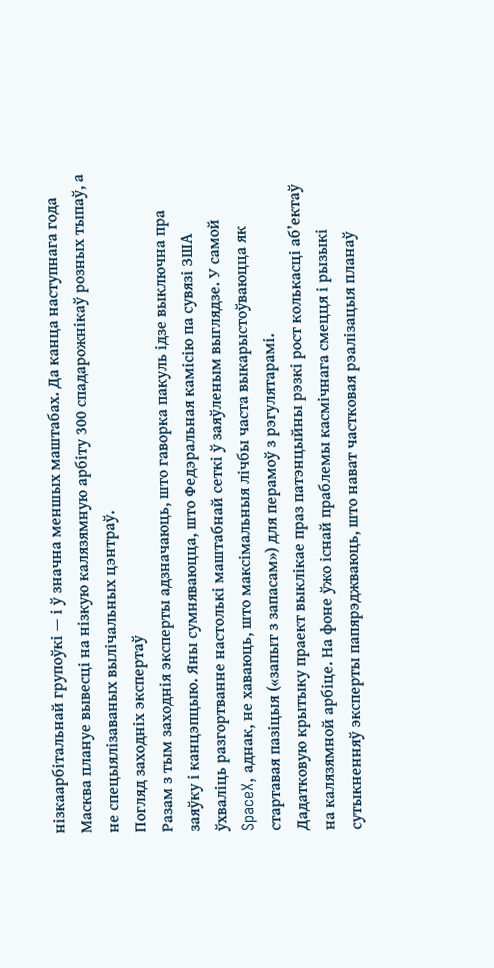нізкаарбітальнай групоўкі — і ў значна меншых маштабах. Да канца наступнага года Масква плануе вывесці на нізкую калязямную арбіту 300 спадарожнікаў розных тыпаў, а не спецыялізаваных вылічальных цэнтраў.
Погляд заходніх экспертаў
Разам з тым заходнія эксперты адзначаюць, што гаворка пакуль ідзе выключна пра заяўку і канцэпцыю. Яны сумняваюцца, што Федэральная камісію па сувязі ЗША ўхваліць разгортванне настолькі маштабнай сеткі ў заяўленым выглядзе. У самой SpaceX, аднак, не хаваюць, што максімальныя лічбы часта выкарыстоўваюцца як стартавая пазіцыя («запыт з запасам») для перамоў з рэгулятарамі.
Дадатковую крытыку праект выклікае праз патэнцыйны рэзкі рост колькасці аб’ектаў на калязямной арбіце. На фоне ўжо існай праблемы касмічнага смецця і рызыкі сутыкненняў эксперты папярэджваюць, што нават частковая рэалізацыя планаў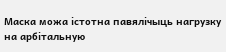Маска можа істотна павялічыць нагрузку на арбітальную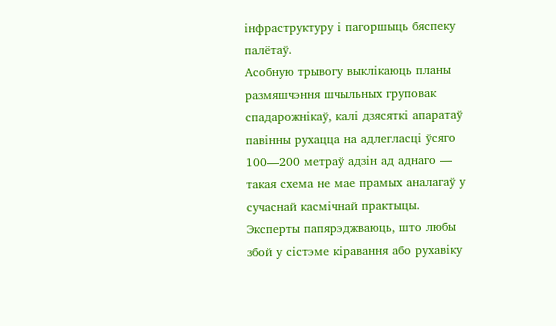інфраструктуру і пагоршыць бяспеку палётаў.
Асобную трывогу выклікаюць планы размяшчэння шчыльных груповак спадарожнікаў, калі дзясяткі апаратаў павінны рухацца на адлегласці ўсяго 100—200 метраў адзін ад аднаго — такая схема не мае прамых аналагаў у сучаснай касмічнай практыцы.
Эксперты папярэджваюць, што любы збой у сістэме кіравання або рухавіку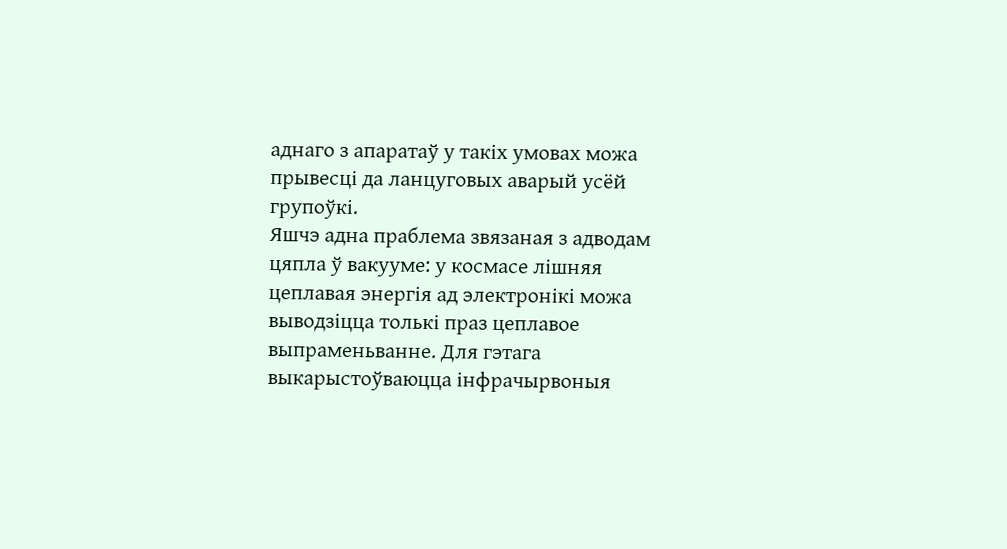аднаго з апаратаў у такіх умовах можа прывесці да ланцуговых аварый усёй групоўкі.
Яшчэ адна праблема звязаная з адводам цяпла ў вакууме: у космасе лішняя цеплавая энергія ад электронікі можа выводзіцца толькі праз цеплавое выпраменьванне. Для гэтага выкарыстоўваюцца інфрачырвоныя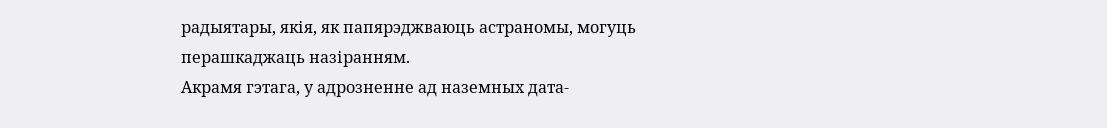радыятары, якія, як папярэджваюць астраномы, могуць перашкаджаць назіранням.
Акрамя гэтага, у адрозненне ад наземных дата-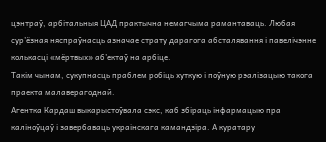цэнтраў, арбітальныя ЦАД практычна немагчыма рамантаваць. Любая сур’ёзная няспраўнасць азначае страту дарагога абсталявання і павелічэнне колькасці «мёртвых» аб’ектаў на арбіце.
Такім чынам, сукупнасць праблем робіць хуткую і поўную рэалізацыю такога праекта малаверагоднай.
Агентка Кардаш выкарыстоўвала сэкс, каб збіраць інфармацыю пра каліноўцаў і завербаваць украінскага камандзіра. А куратару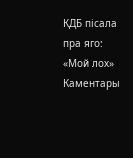КДБ пісала пра яго: «Мой лох»
Каментары